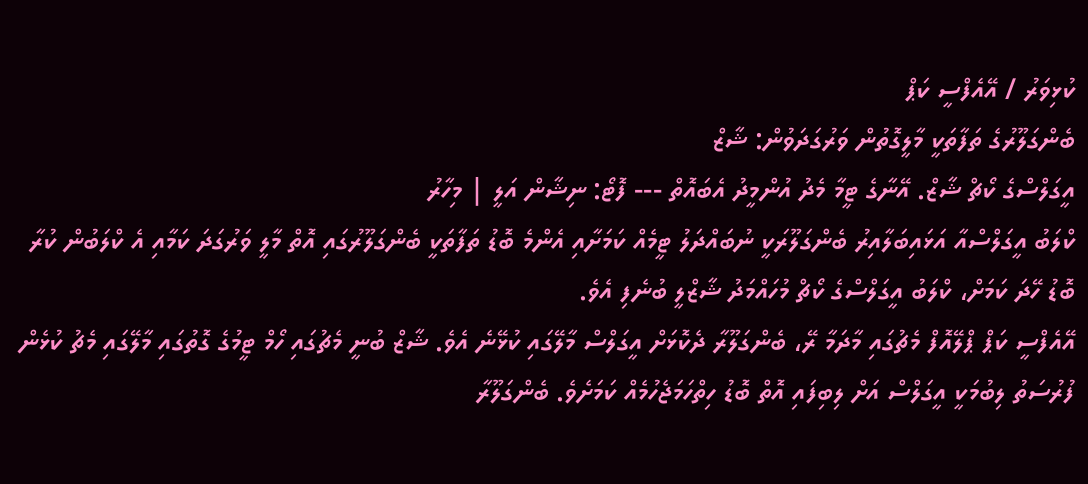ކުޅިވަރު / އޭއެފްސީ ކަޕް
ބެންގަލޫރުގެ ތަފާތަކީ މާލީގޮތުން ވަރުގަދަވުން: ޝާޒް
އީގަލްސްގެ ކޯޗް ޝާޒް. އޭނާގެ ޓީމާ މެދު އުންމީދު އެބައޮތް --- ފޮޓޯ: ނިޝާން އަލީ | މިހާރު
ކްލަބު އީގަލްސްއާ އަޅައިބަލާއިރު ބެންގަލޫރަކީ ނުބައްދަލު ޓީމެއް ކަމަށާއި އެންމެ ބޮޑު ތަފާތަކީ ބެންގަލޫރުގައި އޮތް މާލީ ވަރުގަދަ ކަމާއި އެ ކްލަބުން ކުރާ ބޮޑު ހޭދަ ކަމަށް، ކްލަބު އީގަލްސްގެ ކޯޗް މުހައްމަދު ޝާޒްލީ ބުނެފި އެވެ.
އޭއެފްސީ ކަޕް ޕްލޭއޮފް މެޗުގައި މާދަމާ ރޭ، ބެންގަލޫރާ ދެކޮޅަށް އީގަލްސް މާލޭގައި ކުޅޭނެ އެވެ. ޝާޒް ބުނީ މެޗުގައި ހޯމް ޓީމުގެ ގޮތުގައި މާލޭގައި މެޗު ކުޅެން ފުރުސަތު ލިބުމަކީ އީގަލްސް އަށް ލިބިފައި އޮތް ބޮޑު ހިތްހަމަޖެހުމެއް ކަމަށެވެ. ބެންގަލޫރާ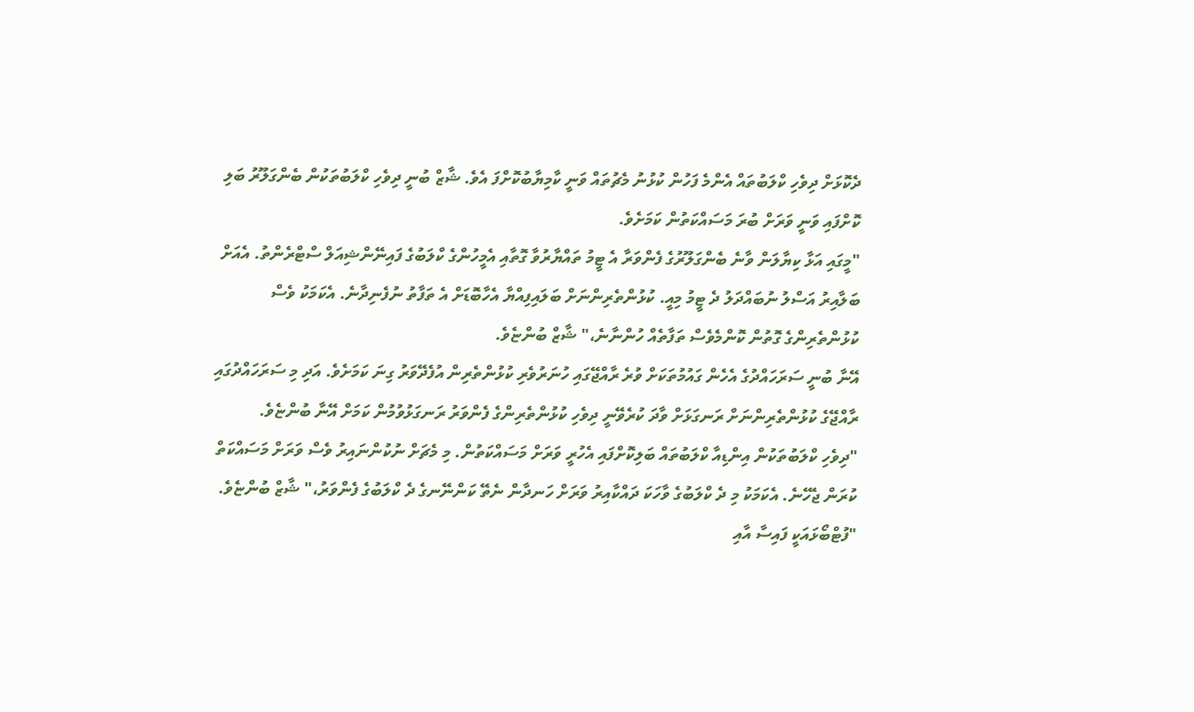ދެކޮޅަށް ދިވެހި ކްލަބުތައް އެންމެ ފަހުން ކުޅުނު މެޗުތައް ވަނީ ކާމިޔާބުކޮށްފަ އެވެ. ޝާޒް ބުނީ ދިވެހި ކްލަބުތަކުން ބެންގަލޫރު ބަލި ކޮށްފައި ވަނީ ވަރަށް ބުރަ މަސައްކަތުން ކަމަށެވެ.
"މީގައި އަޅާ ކިޔާލަން ވާނެ ބެންގަލޫރުގެ ފެންވަރާ އެ ޓީމު ތައްޔާރުވާ ގޮތާއި އެމީހުންގެ ކްލަބުގެ ފައިނޭންޝިއަލް ސްޓްރެންތު. އެއަށް ބަލާއިރު އަސްލު ނުބައްދަލު ދެ ޓީމު މިއީ. ކުޅުންތެރިންނަށް ބަލައިފިއްޔާ އެހާބޮޑަށް އެ ތަފާތު ނުފެނިދާނެ. އެކަމަކު ވެސް ކުޅުންތެރިންގެ ގޮތުން ކޮންމެވެސް ތަފާތެއް ހުންނާނެ،" ޝާޒް ބުންޏެވެ.
އޭނާ ބުނީ ސަރަހައްދުގެ އެހެން ގައުމުތަކަށް ވުރެ ރާއްޖޭގައި ހުނަރުވެރި ކުޅުންތެރިން އުފެދޭވަރު ގިނަ ކަމަށެވެ. އަދި މި ސަރަހައްދުގައި ރާއްޖޭގެ ކުޅުންތެރިންނަށް ރަނގަޅަށް ވާދަ ކުރެވޭނީ ދިވެހި ކުޅުންތެރިންގެ ފެންވަރު ރަނގަޅުވުމުން ކަމަށް އޭނާ ބުންޏެވެ.
"ދިވެހި ކްލަބުތަކުން އިންޑިއާ ކްލަބުތައް ބަލިކޮށްފައި އެހުރީ ވަރަށް މަސައްކަތުން. މި މެޗަށް ނުކުންނައިރު ވެސް ވަރަށް މަސައްކަތް ކުރަން ޖެހޭނެ. އެކަމަކު މި ދެ ކްލަބުގެ ވާހަކަ ދައްކާއިރު ވަރަށް ހަނދާން ނެތޭ ކަންނޭނގެ ދެ ކްލަބުގެ ފެންވަރު،" ޝާޒް ބުންޏެވެ.
"ފުޓްބޯޅައަކީ ފައިސާ އާއި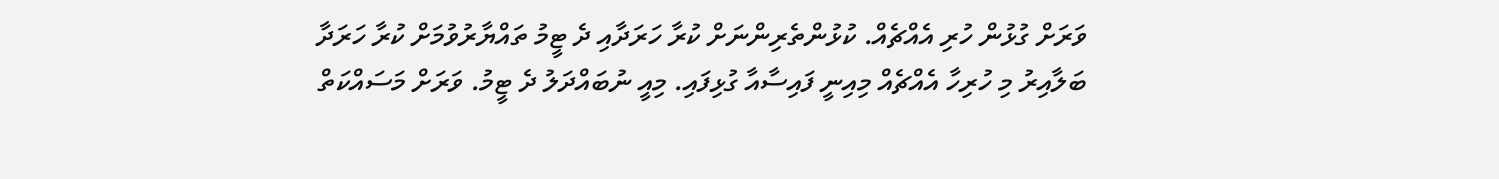ވަރަށް ގުޅުން ހުރި އެއްޗެއް. ކުޅުންތެރިންނަށް ކުރާ ހަރަދާއި ދެ ޓީމު ތައްޔާރުވުމަށް ކުރާ ހަރަދާ ބަލާއިރު މި ހުރިހާ އެއްޗެއް މިއިނީ ފައިސާއާ ގުޅިފައި. މިއީ ނުބައްދަލު ދެ ޓީމު. ވަރަށް މަސައްކަތް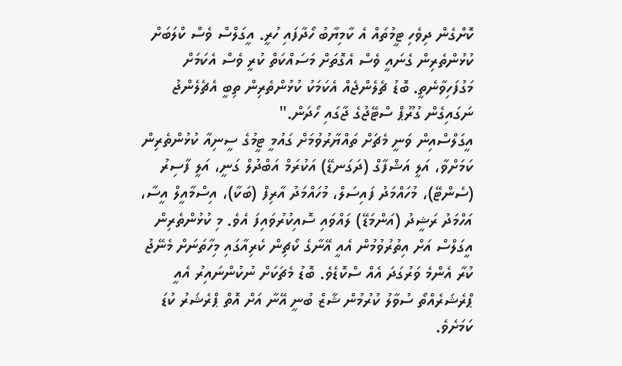ކޮށްގެން ދިވެހި ޓީމުތައް އެ ކާމިޔާބު ހޯދާފައި ހުރީ. އީގަލްސް ވެސް ކްލަބަށް ކުޅުންތެރިން ގެނައީ ވެސް އެގޮތަށް މަސައްކަތް ކުރީ ވެސް އެކަމަށް މަގުފަހިވާނެތީ. ބޮޑު ޗެލެންޖެއް އެކަމަކު ކުޅުންތެރިން ތިބީ އެޗެލެންޖު ނަގައިގެން ގުރޫޕް ސްޓޭޖުގެ ޖާގައި ހޯދަން."
އީގަލްސްއިން ވަނީ މެޗަށް ތައްޔާރުވުމަށް ގައުމީ ޓީމުގެ ސީނިއާ ކުޅުންތެރިން ކަމަށްވާ، އަލީ އަޝްފާގް (ދަގަނޑޭ) އަކުރަމް އަބްދުލް ގަނީ، އަލީ ފާސިރު (ސެންޓޭ)، މުހައްމަދު ފައިސަލް، މުހައްމަދު އާރިފް (ބަކާ)، އިސްމާއީލް އީސާ، އަހްމަދު ރަޝީދު (އަންމަޑޭ) ލައްވައި ސޮއިކުރުވައިފަ އެވެ. މި ކުޅުންތެރިން އީގަލްސް އަށް އިތުރުވުމުން އެއީ އޭނާގެ ކޯޗިން ކެރިއާގައި މިހާތަނަށް މެނޭޖު ކުރާ އެންމެ ވަރުގަދަ އެއް ސްކޮޑެވެ. ބޮޑު މެޗަކަށް ނުކުންނައިރު އެއީ ޕްރެޝަރެއްތޯ ސުވާލު ކުރުމުން ޝާޒް ބުނީ އޭނާ އަށް އޮތް ޕްރެޝަރު ކުޑަ ކަމަށެވެ.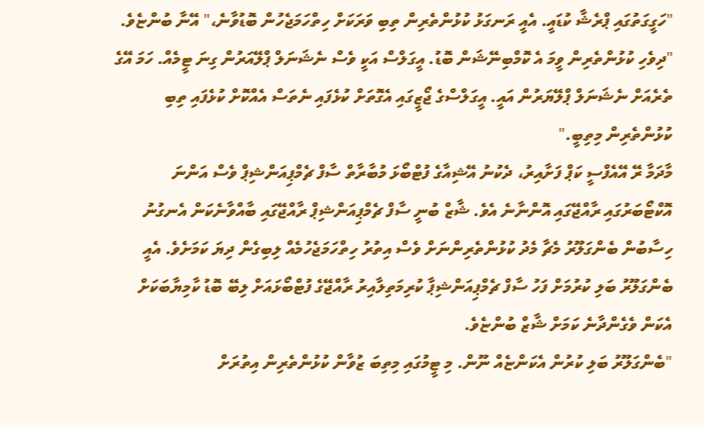"ހަގީގަތުގައި ޕްރެޝާ ކުޑައީ. އެއީ ރަނގަޅު ކުޅުންތެރިން ތިބި ވަރަކަށް ހިތްހަމަޖެހުން ބޮޑުވާނެ،" އޭނާ ބުންޏެވެ.
"ދިވެހި ކުޅުންތެރިން ވީމަ އެ ކޮމްބިނޭޝަން ބޮޑު. އީގަލްސް އަކީ ވެސް ނެޝަނަލް ޕްލޭއަރުން ގިނަ ޓީމެއް. ހަމަ އޭގެ ތެރެއަށް ނެޝަނަލް ޕްލޭޔަރުން އައީ. އީގަލްސްގެ ޖޯޒީގައި އެގޮތަށް ކުޅެފައި ނެތަސް އެއްކޮށް ކުޅެފައި ތިބި ކުޅުންތެރިން މިތިބީ."
މާދަމާ ރޭ އޭއެފްސީ ކަޕް ފަށާއިރު، ދެކުނު އޭޝިއާގެ ފުޓްބޯޅަ މުބާރާތް ސާފް ޗެމްޕިއަންޝިޕް ވެސް އަންނަ އޮކްޓޯބަރުގައި ރާއްޖޭގައި އޮންނާނެ އެވެ. ޝާޒް ބުނީ ސާފް ޗެމްޕިއަންޝިޕް ރާއްޖޭގައި ބާއްވާނެކަން އެނގުނު ހިސާބުން ބެންގަލޫރު މެޗާ މެދު ކުޅުންތެރިންނަށް ވެސް އިތުރު ހިތްހަމަޖެހުމެއް ލިބިގެން ދިޔަ ކަމަށެވެ. އެއީ ބެންގަލޫރު ބަލި ކުރުމަށް ފަހު ސާފް ޗެމްޕިއަންޝިޕާ ކުރިމަތިލާއިރު ރާއްޖޭގެ ފުޓްބޯޅައަށް ލިބޭ ބޮޑު ކާމިޔާބަކަށް އެކަން ވެގެންދާނެ ކަމަށް ޝާޒް ބުންޏެވެ.
"ބެންގަލޫރު ބަލި ކުރުން އެކަންޏެއް ނޫން. މި ޓީމުގައި މިތިބަ ޒުވާން ކުޅުންތެރިން އިތުރަށް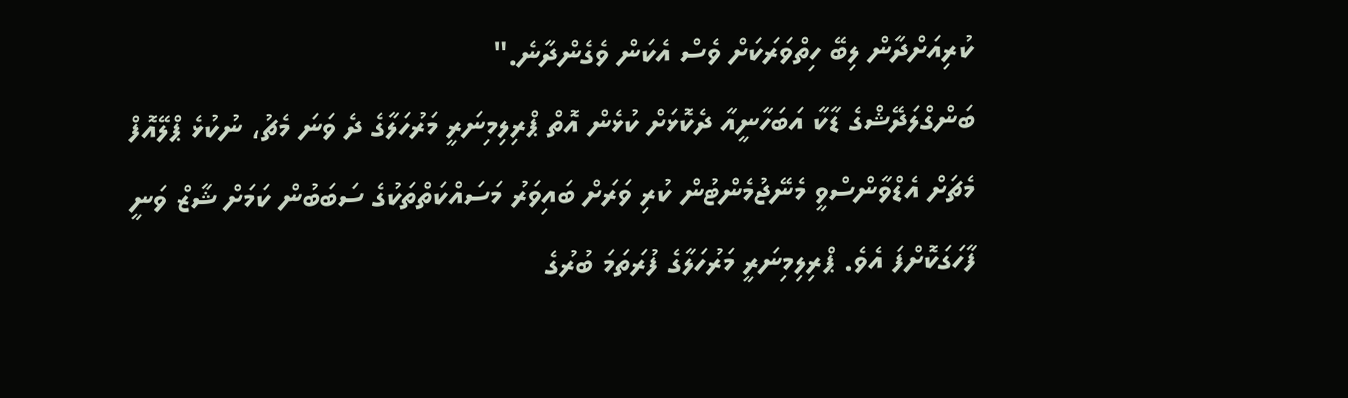ކުރިއަށްދާން ލިބޭ ހިތްވަރަކަށް ވެސް އެކަން ވެގެންދާނެ."
ބަންގްލަދޭޝްގެ ޑާކާ އަބަހާނީއާ ދެކޮޅަށް ކުޅެން އޮތް ޕްރިލިމިނަރީ މަރުހަލާގެ ދެ ވަނަ މެޗު، ނުކުޅެ ޕްލޭއޮފް މެޗަށް އެޑްވާންސްވީ މެނޭޖުމެންޓުން ކުރި ވަރަށް ބައިވަރު މަސައްކަތްތަކުގެ ސަބަބުން ކަމަށް ޝާޒް ވަނީ ފާހަގަކޮށްފަ އެވެ. ޕްރިލިމިނަރީ މަރުހަލާގެ ފުރަތަމަ ބުރުގެ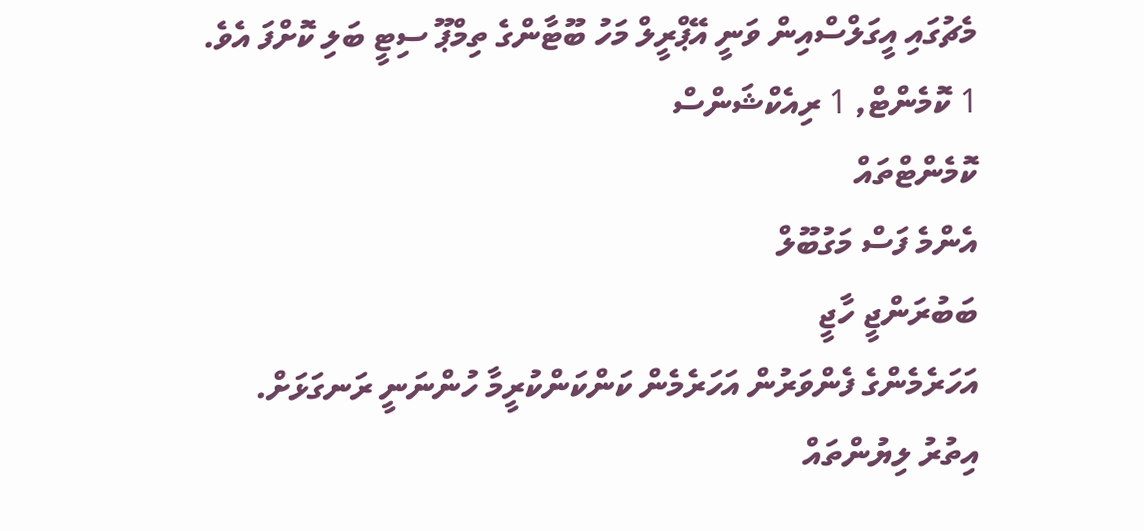މެޗުގައި އީގަލްސްއިން ވަނީ އޭޕްރީލް މަހު ބޫޓާންގެ ތިމްޕޫ ސިޓީ ބަލި ކޮށްފަ އެވެ.
1 ކޮމެންޓް, 1 ރިއެކްޝަންސް
ކޮމެންޓްތައް
އެންމެ ފަސް މަގުބޫލް
ބަބުރަންޖީ ހާޖީ
އަހަރެމެންގެ ފެންވަރުން އަހަރެމެން ކަންކަންކުރީމާ ހުންނަނީ ރަނގަޅަށް.
އިތުރު ލިޔުންތައް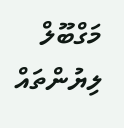މަގްބޫލް ލިޔުންތައް